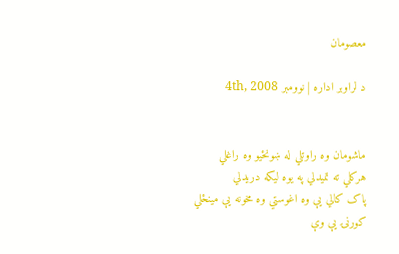معصومان

د لراوبر اداره | نوومبر 4th, 2008


ماشومان وه راوتلي له ښونځیو وه راغلي
هرکلي ته تمیدلي په یوه لیکه دریدلي
پاک کالي یې وه اغوستي وه مخونه یې مینځلي
کورنۍ یې وې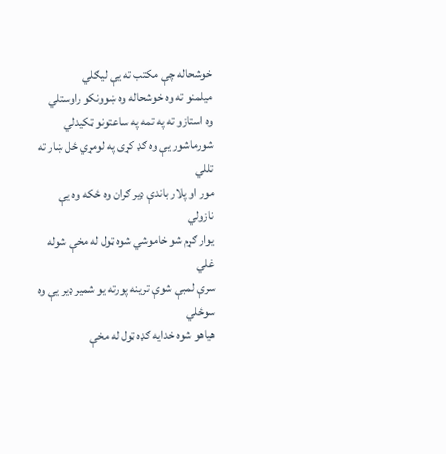خوشحاله چې مکتب ته یې لیګلي
میلمنو ته وه خوشحاله وه ښوونکو راوستلي
وه استازو ته په تمه په ساعتونو ټکیدلي
شورماشور یې وه ګډ کړی په لومړي ځل ښار ته تللي
مور او پلار باندې ډیر ګران وه ځکه وه یې نازولي
یوار ګړم شو خاموشي شوه ټول له مخې شوله غلي
سرې لمبې شوې ترینه پورته یو شمیر ډیر یې وه سوځلي
هیاهو شوه خدایه ګډه ټول له مخې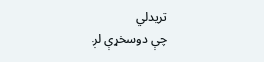تریدلي
چې دوسخړې لږ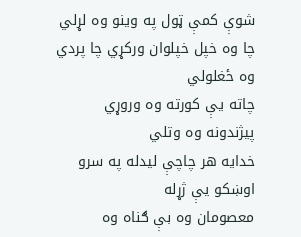شوې کمې ټول په وینو وه لړلي
چا وه خپل خپلوان ورکړي چا پردي وه ځغلولي
چاته یې کورته وه وروړي پیژندونه وه وتلي
خدایه هر چاچې لیدله په سرو اوښکو یې ژړله
معصومان وه بې ګناه وه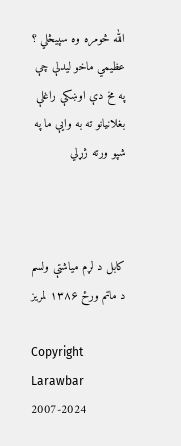الله څومره وه سپیڅلي ؟
عظیمي ماخو لیدلې چې په مخ دې اوښکې راغلې
بغلانیانو ته به وایې ما په شپو ورته ژړلي



کابل د لړم میاشتې ولسم د ماتم ورځ ۱۳۸۶ لمریز

Copyright Larawbar 2007-2024